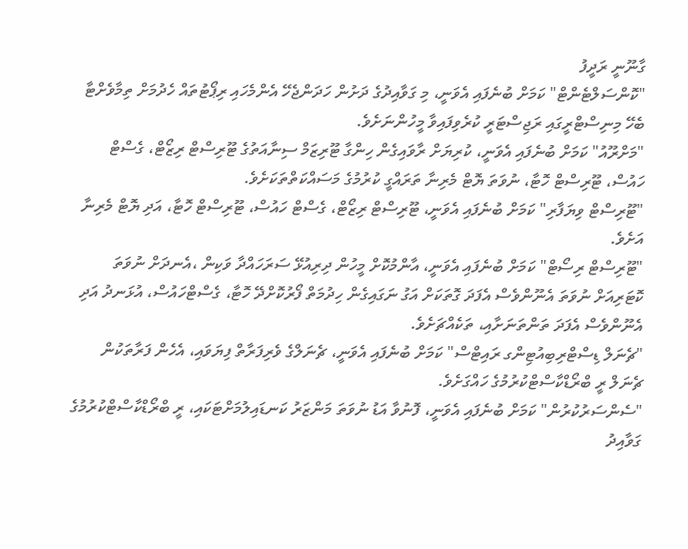ގާނޫނީ ރަދީފު
"ކޮންސަލްޓެންޓް" ކަމަށް ބުނެފައި އެވަނީ، މި ގަވާއިދުގެ ދަށުން ހަދަންޖެހޭ އެންމެހައި ރިޕޯޓުތައް ހެދުމަށް ތިމާވެށްޓާ ބެހޭ މިނިސްޓްރީގައި ރަޖިސްޓަރީ ކުރެވިފައިވާ މީހުންނަށެވެ.
"މަށްރޫއު" ކަމަށް ބުނެފައި އެވަނީ، ކުރިޔަށް ރާވައިގެން ހިންގާ ޓޫރިޒަމް ސިނާއަތުގެ ޓޫރިސްޓް ރިޒޯޓް، ގެސްޓް ހައުސް، ޓޫރިސްޓް ހޮޓާ، ނުވަތަ ޔޮޓް މެރިނާ ތަރައްގީ ކުރުމުގެ މަސައްކަތްތަކަށެވެ.
"ޓޫރިސްޓް ވިޔަފާރި" ކަމަށް ބުނެފައި އެވަނީ، ޓޫރިސްޓް ރިޒޯޓް، ގެސްޓް ހައުސް، ޓޫރިސްޓް ހޮޓާ، އަދި ޔޮޓް މެރިނާ އަށެވެ.
"ޓޫރިސްޓް ރިސޯޓް" ކަމަށް ބުނެފައި އެވަނީ، އާންމުކޮށް މީހުން ދިރިއުޅޭ ސަރަހައްދާ ވަކިން ،އެނދަށް ނުވަތަ ކޮޓަރިއަށް ނުވަތަ އެނޫންވެސް އެފަދަ ގޮތަކަށް އަގު ނަގައިގެން ހިދުމަތް ފޯރުކޮށްދޭ ހޮޓާ، ގެސްޓްހައުސް، އުޅަނދު އަދި އެނޫންވެސް އެފަދަ ތަންތަނަށާއި، ތަކެއްޗަށެވެ.
"ޗެނަލް ޑިސްޓްރިބިއުޓިންގ ރައިޓްސް" ކަމަށް ބުނެފައި އެވަނީ، ޗެނަލްގެ ވެރިފަރާތް ފިޔަވައި، އެހެން ފަރާތަކުން ޗެނަލް ރީ ބްރޯޑްކާސްޓްކުރުމުގެ ހައްގަށެވެ.
"ސެންސަރުކުރުން" ކަމަށް ބުނެފައި އެވަނީ، ފޮނުވާ އަޑު ނުވަތަ މަންޒަރު ކަނޑައިލުމަށްޓަކައި، ރީ ބްރޯޑްކާސްޓްކުރުމުގެ ގަވާއިދު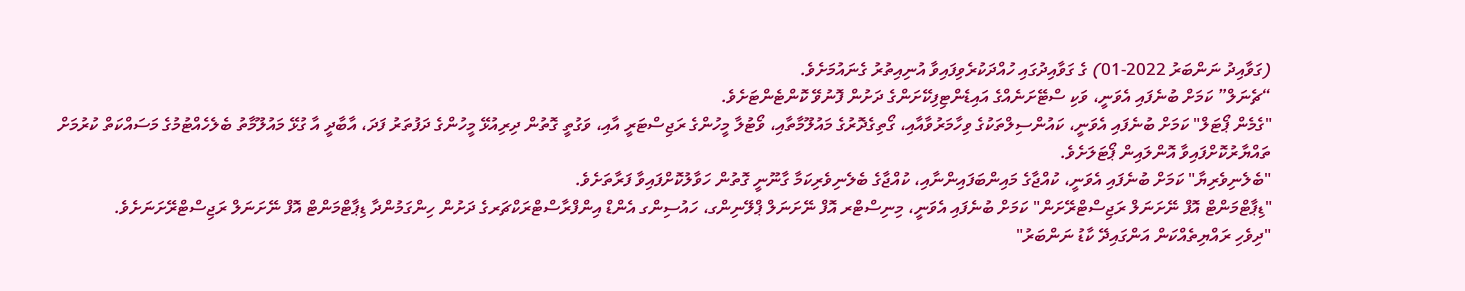(ގަވާއިދު ނަންބަރު 2022-01) ގެ ގަވާއިދުގައި ހުއްދަކުރެވިފައިވާ އުނިއިތުރު ގެނައުމަށެވެ.
“ޗެނަލް” ކަމަށް ބުނެފައި އެވަނީ، ވަކި ސްޓޭށަނެއްގެ އައިޑެންޓިފިކޭށަންގެ ދަށުން ފޮނުވޭ ކޮންޓެންޓަށެވެ.
"ގެމެން ޕޯޓަލް" ކަމަށް ބުނެފައި އެވަނީ، ކައުންސިލްތަކުގެ ވިހާމަރުވާއާއި، ގޯތިގެދޮރުގެ މައުލޫމާތާއި، ވޯޓުލާ މީހުންގެ ރަޖިސްޓަރީ އާއި، ވަގުތީ ގޮތުން ދިރިއުޅޭ މީހުންގެ ދަފުތަރު ފަދަ، އާބާދީ އާ ގުޅޭ މައުލޫމާތު ބެލެހެއްޓުމުގެ މަސައްކަތް ކުރުމަށް ތައްޔާރުކޮށްފައިވާ އޮންލައިން ޕޯޓަލަށެވެ.
"ބެލެނިވެރިޔާ" ކަމަށް ބުނެފައި އެވަނީ، ކުއްޖާގެ މައިންބަފައިންނާއި، ކުއްޖާގެ ބެލެނިވެރިކަމާ ގާނޫނީ ގޮތުން ހަވާލުކޮށްފައިވާ ފަރާތަށެވެ.
"ޑިޕާޓްމަންޓް އޮފް ނޭށަނަލް ރަޖިސްޓްރޭށަން" ކަމަށް ބުނެފައި އެވަނީ، މިނިސްޓްރ އޮފް ނޭށަނަލް ޕްލޭނިންގ، ހައުސިންގ އެންޑް އިންފްރާސްޓްރަކްޗަރގެ ދަށުން ހިންގަމުންދާ ޑިޕާޓްމަންޓް އޮފް ނޭށަނަލް ރަޖިސްޓްރޭށަނަށެވެ.
"ދިވެހި ރައްޔިތެއްކަން އަންގައިދޭ ކާޑު ނަންބަރު"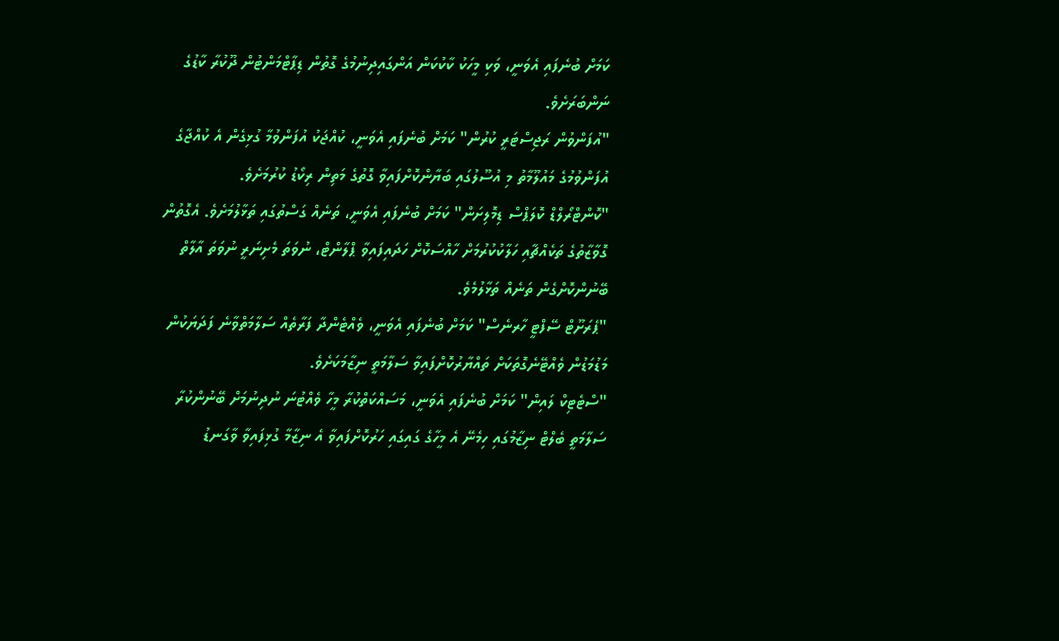ކަމަށް ބުނެފައި އެވަނީ، ވަކި މީހަކު ކާކުކަން އަންގައިދިނުމުގެ ގޮތުން ޑިޕާޓްމަންޓުން ދޫކުރާ ކާޑުގެ ނަންބަރަށެވެ.
"އުފަންވުން ރަޖިސްޓަރީ ކުރުން" ކަމަށް ބުނެފައި އެވަނީ، ކުއްޖަކު އުފަންވުމާ ގުޅިގެން އެ ކުއްޖާގެ އުފަންވުމުގެ މައުލޫމާތު މި އުސޫލުގައި ބަޔާންކޮށްފައިވާ ގޮތުގެ މަތިން ރިކޯޑު ކުރުމަށެވެ.
"ކޮންޓްރޯލްޑް ކޮލަޕްސް ޑިމޮލިށަން" ކަމަށް ބުނެފައި އެވަނީ، ތަނެއް ގަސްތުގައި ތަޅާލުމަށެވެ. އެގޮތުން ގޮވާޒާތުގެ ތަކެއްޗާއި ހަލާކުކުރުމަށް ހާއްސަކޮށް ހަދައިފައިވާ ޕްލާންޓް، ނުވަތަ މެށިނަރީ ނުވަތަ އާލާތް ބޭނުންކޮށްގެން ތަނެއް ތަޅާލުމެވެ.
"ޕެރަށޫޓް ސޭފްޓީ ހާރނެސް" ކަމަށް ބުނެފައި އެވަނީ، ވެއްޓެންދާ ފަރާތެއް ސަލާމަތްވާނެ ފަދަޔަކުން މަޑުމަޑުން ވެއްޓޭނެގޮތަކަށް ތައްޔާރުކޮށްފައިވާ ސަލާމަތީ ނިޒާމަކަށެވެ.
"ސްޓެޓިކް ލައިން" ކަމަށް ބުނެފައި އެވަނީ، މަސައްކަތްކުރާ މީހާ ވެއްޓުނަ ނުދިނުމަށް ބޭނުންކުރާ ސަލާމަތީ ބެލްޓް ނިޒާމުގައި ހިމެނޭ އެ މީހާގެ ގައިގައި ހަރުކޮށްފައިވާ އެ ނިޒާމާ ގުޅިފައިވާ ވާގަނޑު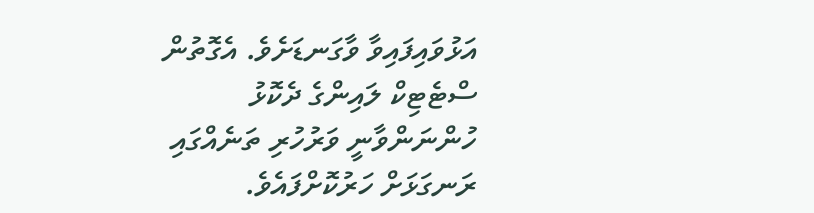އަޅުވައިފައިވާ ވާގަނޑަށެވެ. އެގޮތުން ސްޓެޓިކް ލައިންގެ ދެކޮޅު ހުންނަންވާނީ ވަރުހުރި ތަނެއްގައި ރަނގަޅަށް ހަރުކޮށްފައެވެ.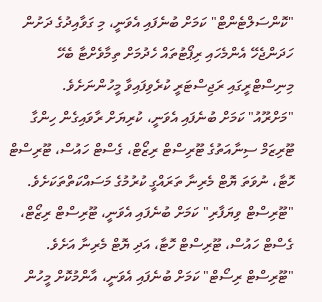"ކޮންސަލްޓެންޓް" ކަމަށް ބުނެފައި އެވަނީ، މި ގަވާއިދުގެ ދަށުން ހަދަންޖެހޭ އެންމެހައި ރިޕޯޓުތައް ހެދުމަށް ތިމާވެށްޓާ ބެހޭ މިނިސްޓްރީގައި ރަޖިސްޓަރީ ކުރެވިފައިވާ މީހުންނަށެވެ.
"މަށްރޫއު" ކަމަށް ބުނެފައި އެވަނީ، ކުރިޔަށް ރާވައިގެން ހިންގާ ޓޫރިޒަމް ސިނާއަތުގެ ޓޫރިސްޓް ރިޒޯޓް، ގެސްޓް ހައުސް، ޓޫރިސްޓް ހޮޓާ، ނުވަތަ ޔޮޓް މެރިނާ ތަރައްގީ ކުރުމުގެ މަސައްކަތްތަކަށެވެ.
"ޓޫރިސްޓް ވިޔަފާރި" ކަމަށް ބުނެފައި އެވަނީ، ޓޫރިސްޓް ރިޒޯޓް، ގެސްޓް ހައުސް، ޓޫރިސްޓް ހޮޓާ، އަދި ޔޮޓް މެރިނާ އަށެވެ.
"ޓޫރިސްޓް ރިސޯޓް" ކަމަށް ބުނެފައި އެވަނީ، އާންމުކޮށް މީހުން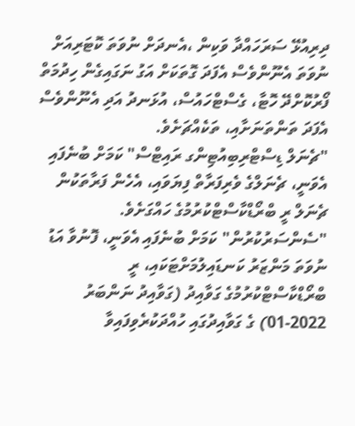ދިރިއުޅޭ ސަރަހައްދާ ވަކިން ،އެނދަށް ނުވަތަ ކޮޓަރިއަށް ނުވަތަ އެނޫންވެސް އެފަދަ ގޮތަކަށް އަގު ނަގައިގެން ހިދުމަތް ފޯރުކޮށްދޭ ހޮޓާ، ގެސްޓްހައުސް، އުޅަނދު އަދި އެނޫންވެސް އެފަދަ ތަންތަނަށާއި، ތަކެއްޗަށެވެ.
"ޗެނަލް ޑިސްޓްރިބިއުޓިންގ ރައިޓްސް" ކަމަށް ބުނެފައި އެވަނީ، ޗެނަލްގެ ވެރިފަރާތް ފިޔަވައި، އެހެން ފަރާތަކުން ޗެނަލް ރީ ބްރޯޑްކާސްޓްކުރުމުގެ ހައްގަށެވެ.
"ސެންސަރުކުރުން" ކަމަށް ބުނެފައި އެވަނީ، ފޮނުވާ އަޑު ނުވަތަ މަންޒަރު ކަނޑައިލުމަށްޓަކައި، ރީ ބްރޯޑްކާސްޓްކުރުމުގެ ގަވާއިދު (ގަވާއިދު ނަންބަރު 2022-01) ގެ ގަވާއިދުގައި ހުއްދަކުރެވިފައިވާ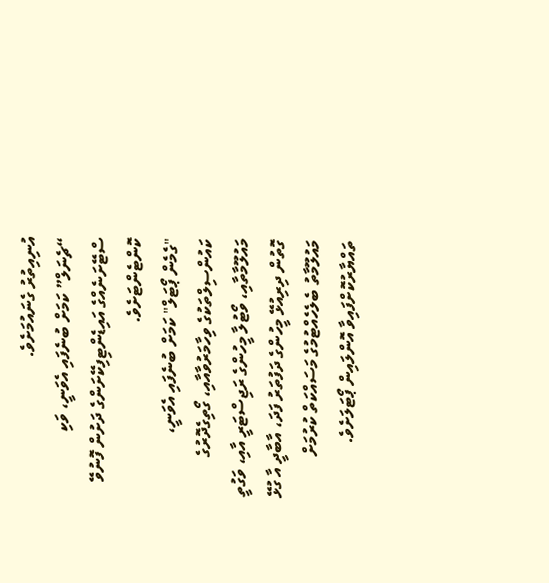އުނިއިތުރު ގެނައުމަށެވެ.
“ޗެނަލް” ކަމަށް ބުނެފައި އެވަނީ، ވަކި ސްޓޭށަނެއްގެ އައިޑެންޓިފިކޭށަންގެ ދަށުން ފޮނުވޭ ކޮންޓެންޓަށެވެ.
"ގެމެން ޕޯޓަލް" ކަމަށް ބުނެފައި އެވަނީ، ކައުންސިލްތަކުގެ ވިހާމަރުވާއާއި، ގޯތިގެދޮރުގެ މައުލޫމާތާއި، ވޯޓުލާ މީހުންގެ ރަޖިސްޓަރީ އާއި، ވަގުތީ ގޮތުން ދިރިއުޅޭ މީހުންގެ ދަފުތަރު ފަދަ، އާބާދީ އާ ގުޅޭ މައުލޫމާތު ބެލެހެއްޓުމުގެ މަސައްކަތް ކުރުމަށް ތައްޔާރުކޮށްފައިވާ އޮންލައިން ޕޯޓަލަށެވެ.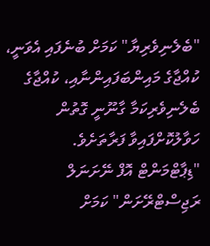"ބެލެނިވެރިޔާ" ކަމަށް ބުނެފައި އެވަނީ، ކުއްޖާގެ މައިންބަފައިންނާއި، ކުއްޖާގެ ބެލެނިވެރިކަމާ ގާނޫނީ ގޮތުން ހަވާލުކޮށްފައިވާ ފަރާތަށެވެ.
"ޑިޕާޓްމަންޓް އޮފް ނޭށަނަލް ރަޖިސްޓްރޭށަން" ކަމަށް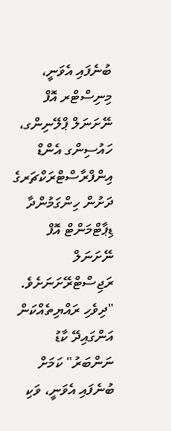ބުނެފައި އެވަނީ، މިނިސްޓްރ އޮފް ނޭށަނަލް ޕްލޭނިންގ، ހައުސިންގ އެންޑް އިންފްރާސްޓްރަކްޗަރގެ ދަށުން ހިންގަމުންދާ ޑިޕާޓްމަންޓް އޮފް ނޭށަނަލް ރަޖިސްޓްރޭށަނަށެވެ.
"ދިވެހި ރައްޔިތެއްކަން އަންގައިދޭ ކާޑު ނަންބަރު" ކަމަށް ބުނެފައި އެވަނީ، ވަކި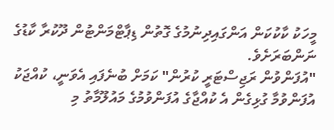މީހަކު ކާކުކަން އަންގައިދިނުމުގެ ގޮތުން ޑިޕާޓްމަންޓުން ދޫކުރާ ކާޑުގެ ނަންބަރަށެވެ.
"އުފަންވުން ރަޖިސްޓަރީ ކުރުން" ކަމަށް ބުނެފައި އެވަނީ، ކުއްޖަކު އުފަންވުމާ ގުޅިގެން އެ ކުއްޖާގެ އުފަންވުމުގެ މައުލޫމާތު މި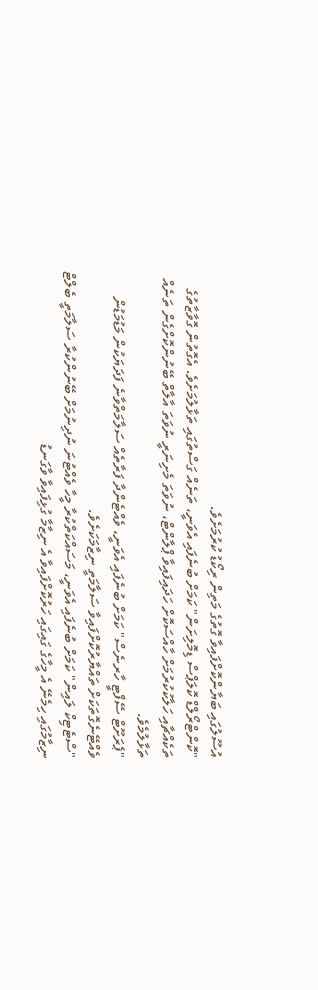އުސޫލުގައި ބަޔާންކޮށްފައިވާ ގޮތުގެ މަތިން ރިކޯޑު ކުރުމަށެވެ.
"ކޮންޓްރޯލްޑް ކޮލަޕްސް ޑިމޮލިށަން" ކަމަށް ބުނެފައި އެވަނީ، ތަނެއް ގަސްތުގައި ތަޅާލުމަށެވެ. އެގޮތުން ގޮވާޒާތުގެ ތަކެއްޗާއި ހަލާކުކުރުމަށް ހާއްސަކޮށް ހަދައިފައިވާ ޕްލާންޓް، ނުވަތަ މެށިނަރީ ނުވަތަ އާލާތް ބޭނުންކޮށްގެން ތަނެއް ތަޅާލުމެވެ.
"ޕެރަށޫޓް ސޭފްޓީ ހާރނެސް" ކަމަށް ބުނެފައި އެވަނީ، ވެއްޓެންދާ ފަރާތެއް ސަލާމަތްވާނެ ފަދަޔަކުން މަޑުމަޑުން ވެއްޓޭނެގޮތަކަށް ތައްޔާރުކޮށްފައިވާ ސަލާމަތީ ނިޒާމަކަށެވެ.
"ސްޓެޓިކް ލައިން" ކަމަށް ބުނެފައި އެވަނީ، މަސައްކަތްކުރާ މީހާ ވެއްޓުނަ ނުދިނުމަށް ބޭނުންކުރާ ސަލާމަތީ ބެލްޓް ނިޒާމުގައި ހިމެނޭ އެ މީހާގެ ގައިގައި ހަރުކޮށްފައިވާ އެ ނިޒާމާ ގުޅިފައިވާ ވާގަނޑު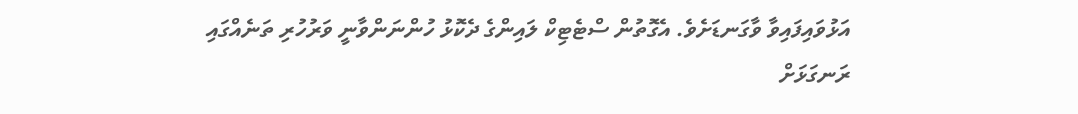އަޅުވައިފައިވާ ވާގަނޑަށެވެ. އެގޮތުން ސްޓެޓިކް ލައިންގެ ދެކޮޅު ހުންނަންވާނީ ވަރުހުރި ތަނެއްގައި ރަނގަޅަށް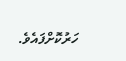ހަރުކޮށްފައެވެ.